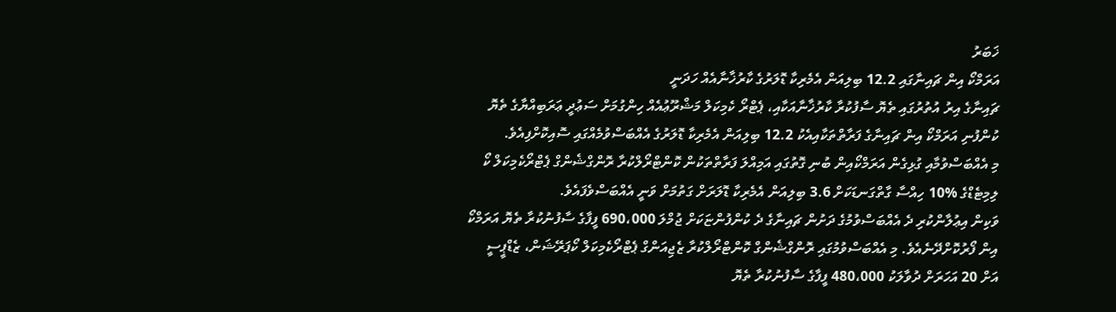ޚަބަރު
އަރަމްކޯ އިން ޗައިނާގައި 12.2 ބިލިއަން އެމެރިކާ ޑޮލަރުގެ ކާރުޚާނާއެއް ހަދަނީ
ޗައިނާގެ އިރު އުތުރުގައި ތެޔޮ ސާފުކުރާ ކާރުޚާނާއަކާއި، ޕެޓްރޯ ކެމިކަލް މަޝްރޫޢުއެއް ހިންގުމަށް ސަޢުދީ ޢަރަބިއްޔާގެ ތެޔޮ ކުންފުނި އަރަމްކޯ އިން ޗައިނާގެ ފަރާތްތަކާއިއެކު 12.2 ބިލިއަން އެމެރިކާ ޑޮލަރުގެ އެއްބަސްވުމެއްގައި ސޮއިކޮށްފިއެވެ.
މި އެއްބަސްވުމާއި ގުޅިގެން އަރަމްކޯއިން ބުނި ގޮތުގައި އަމިއްލަ ފަރާތްތަކުން ކޮންޓްރޯލްކުރާ ރޮންގްޝެންގް ޕެޓްރޯކެމިކަލް ކޯ ލިމިޓެޑްގެ %10 ހިއްސާ ގާތްގަނޑަކަށް 3.6 ބިލިއަން އެމެރިކާ ޑޮލަރަށް ގަތުމަށް ވަނީ އެއްބަސްވެފައެވެ.
ވަކިން އިޢުލާންކުރި ދެ އެއްބަސްވުމުގެ ދަށުން ޗައިނާގެ ދެ ކުންފުންޏަކަށް ޖުމްލަ 690،000 ފީފާގެ ސާފުނުކުރާ ތެޔޮ އަރަމްކޯ އިން ފޯރުކޮށްދޭނެއެވެ. މި އެއްބަސްވުމުގައި ރޮންގްޝެންގް ކޮންޓްރޯލްކުރާ ޒެޖިއަންގް ޕެޓްރޯކެމިކަލް ކޯޕަރޭޝަން، ޒެޑްޕީސީ އަށް 20 އަހަރަށް ދުވާލަކު 480،000 ފީފާގެ ސާފުނުކުރާ ތެޔޮ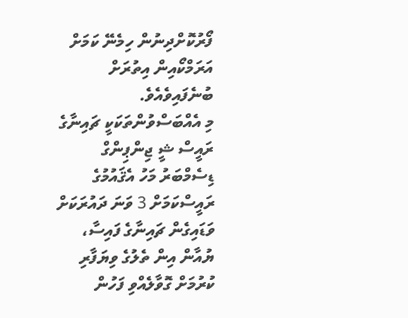ފޯރުކޮށްދިނުން ހިމެނޭ ކަމަށް އަރަމްކޯއިން އިތުރަށް ބުނެފައިވެއެވެ.
މި އެއްބަސްވުންތަކަކީ ޗައިނާގެ ރައީސް ޝީ ޖިންޕިންގް ޑިސެމްބަރު މަހު އެޤައުމުގެ ރައީސްކަމަށް 3 ވަނަ ދައުރަކަށް ވަޑައިގެން ޗައިނާގެ ފައިސާ، ޔުއާން އިން ތެލުގެ ވިޔަފާރި ކުރުމަށް ގޮވާލެއްވި ފަހުން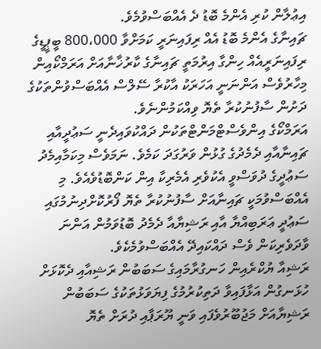އިޢުލާން ކުރި އެންމެ ބޮޑު ދެ އެއްބަސްވުމެވެ.
ޗައިނާގެ އެންމެ ބޮޑު އެއް ރިފައިނަރީ ކަމަށްވާ 800،000 ބީޕީޑީގެ ރިފައިނަރީއެއް ހިންގާ އިރުމަތީ ޗައިނާގެ ކާރުޚާނާއަށް އަރަމްކޯއިން މިހާރުވެސް އަންނަނީ އަހަރަކު އާކުރާ ސޭލްސް އެއްބަސްވުންތަކުގެ ދަށުން ސާފުނުކުރާ ތެޔޮ ވިއްކަމުންނެވެ.
އަރަމްކޯގެ އިންވެސްޓްމަންޓްތަކުން ދައްކުވައިދެނީ ސަޢުދީއާއި ޗައިނާއާއި ދެމެދުގެ ގުޅުން ވަރުގަދަ ކަމެވެ. ނަމަވެސް މިކަމާއިމެދު ސަޢުދީގެ ދުވަސްވީ އެކުވެރި އެމެރިކާ އިން ކަންބޮޑުވެއެވެ. މި އެއްބަސްވުމަކީ ޗައިނާއަށް ސާފުނުކުރާ ތެޔޮ ފޯރުކޮށްދިނުމުގައި ސަޢުދީ ޢަރަބިއްޔާ އާއި ރަޝިޔާއާ ދެމެދު ބޮޑުވަމުން އަންނަ ވާދަވެރިކަން ވެސް ދައްކައިދޭ އެއްބަސްވުމެކެވެ.
ރަޝިއާ ޔުކްރެއިން ހަނގުރާމައިގެ ސަބަބުން ރަޝިއާއި ދެކޮޅަށް ހުޅަނގުން އަޅާފައިވާ ދަތިކުރުމުގެ ފިޔަވަޅުތަކުގެ ސަބަބުން ރަޝިޔާއަށް މަޖުބޫރުވެފައި ވަނީ ޔޫރަޕާއި ދުރަށް ތެޔޮ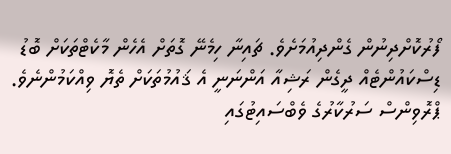ފޯރުކޮށްދިނުން ގެންދިއުމަށެވެ. ޗައިނާ ހިމެނޭ ގޮތަށް އެހެން މާކެޓްތަކަށް ބޮޑު ޑިސްކައުންޓެއް ދީގެން ރަޝިއާ އަންނަނީ އެ ޤައުމުތަކަށް ތެޔޮ ވިއްކަމުންނެވެ.
ޕްރޮވިންސް ސަރުކާރުގެ ވެބްސައިޓުގައި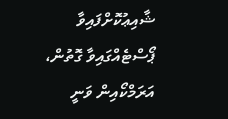ޝާއިޢުކޮށްފައިވާ ޕޯސްޓެއްގައިވާ ގޮތުން، އަރަމްކޯއިން ވަނީ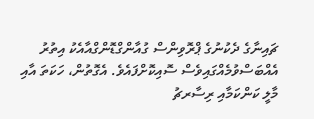ޗައިނާގެ ދެކުނުގެ ޕްރޮވިންސް ގުއާންގްޑޮންގްއާއެކު އިތުރު އެއްބަސްވުމެއްގައިވެސް ސޮއިކޮށްފައެވެ. އެގޮތުން، ހަކަތަ އާއި މާލީ ކަންކަމާއި ރިސާރޗު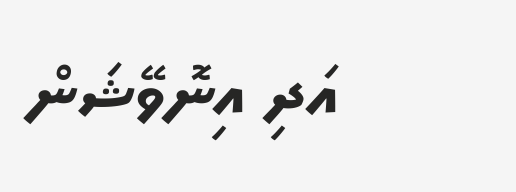އަދި އިނޮވޭޝަން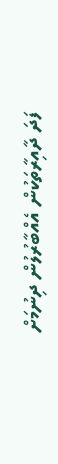ފަދަ ދާއިރާތަކުން އެއްބާރުލުން ދިނުމަށް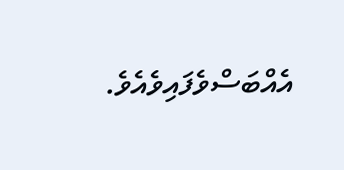އެއްބަސްވެފައިވެއެވެ.